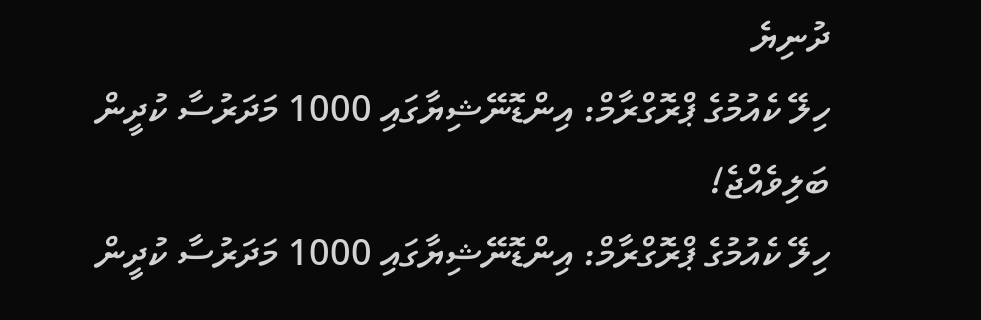ދުނިޔެ
ހިލޭ ކެއުމުގެ ޕްރޮގްރާމް: އިންޑޮނޭޝިޔާގައި 1000 މަދަރުސާ ކުދީން ބަލިވެއްޖެ!
ހިލޭ ކެއުމުގެ ޕްރޮގްރާމް: އިންޑޮނޭޝިޔާގައި 1000 މަދަރުސާ ކުދީން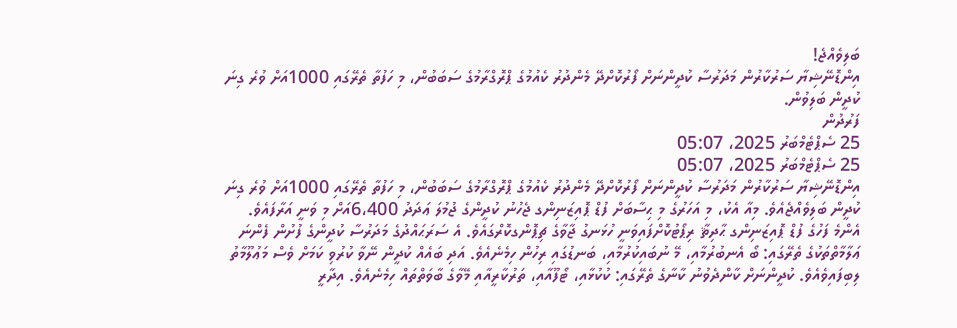ބަލިވެއްޖެ!
އިންޑޮނޭޝިޔާ ސަރުކާރުން މަދަރުސާ ކުދީންނަށް ފޯރުކޮށްދޭ މެންދުރު ކެއުމުގެ ޕްރޮގްރާމުގެ ސަބަބުން، މި ހަފުތާ ތެރޭގައި 1000އަށް ވުރެ ގިނަ ކުދީން ބަލިވުން.
ފަރުދުން
25 ސެޕްޓެމްބަރު 2025، 05:07
25 ސެޕްޓެމްބަރު 2025، 05:07
އިންޑޮނޭޝިޔާ ސަރުކާރުން މަދަރުސާ ކުދީންނަށް ފޯރުކޮށްދޭ މެންދުރު ކެއުމުގެ ޕްރޮގްރާމުގެ ސަބަބުން، މި ހަފުތާ ތެރޭގައި 1000އަށް ވުރެ ގިނަ ކުދީން ބަލިވެއްޖެއެވެ. މިއާ އެކު، މި އަހަރުގެ މި ޙިސާބަށް ފުޑް ޕޮއިޒަނިންގ ޖެހުނު ކުދީންގެ ޖުމުލަ ޢަދަދު 6،400އަށް މި ވަނީ އަރާފައެވެ.
އެންމެ ފަހުގެ ފުޑް ޕޮއިޒަނިންގ ޙާދިޘާ ރިޕޯޓުކޮށްފައިވަނީ ހުޅަނގު ޖާވާގެ ޗިޕޮންގކޮރްގައެވެ. އެ ސަރަޙައްދުގެ މަދަރުސާ ކުދީންގެ ފުށުން ފެންނަ ޢަލާމާތްތަކުގެ ތެރޭގައި: ބޯ އެނބުރުމާއި، މޭ ނުބައިކުރުމާއި، ބަނޑުގައި ރިހުން ހިމެނެއެވެ. އަދި ބައެއް ކުދީން ނޭވާ ކުރުވި ކަމަށް ވެސް މަޢުލޫމާތު ލިބިފައިވެއެވެ. ކުދީންނަށް ކާންދެވުނު ކާނާގެ ތެރޭގައި: ކުކުޅާއި، ޓޯފޫއާއި، ތަރުކާރީއާއި މޭވާގެ ބާވަތްތައް ހިމެނެއެވެ. އިދާރީ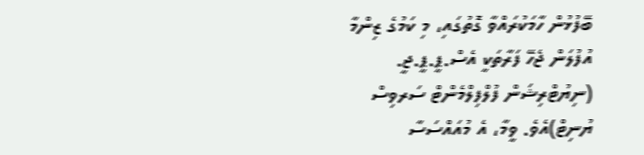ބޭފުޅުން ހާމަކުރައްވާ ގޮތުގައި، މި ކަމުގެ ޒިންމާ އުފުލަން ޖެހޭ ފަރާތަކީ އެސް.ޕީ.ޕީ.ޖީ. (ނިޔުޓްރިޝަން ފުލްފިލްމެންޓް ސަރވިސް ޔުނިޓް)އެވެ. ވީމާ، އެ މުއައްސަސާ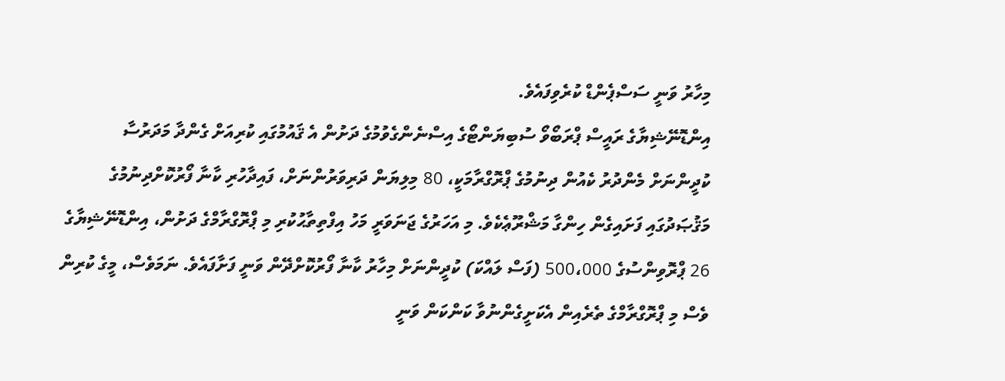މިހާރު ވަނީ ސަސްޕެންޑް ކުރެވިފައެވެ.
އިންޑޮނޭޝިޔާގެ ރައީސް ޕްރަބޯވޯ ސުބިޔަންޓޯގެ އިސްނެންގެވުމުގެ ދަށުން އެ ޤައުމުގައި ކުރިއަށް ގެންދާ މަދަރުސާ ކުދީންނަށް މެންދުރު ކެއުން ދިނުމުގެ ޕްރޮގްރާމަކީ، 80 މިލިޔަން ދަރިވަރުންނަށް، ފައިދާހުރި ކާނާ ފޯރުކޮށްދިނުމުގެ މަޤުޞަދުގައި ފަށައިގެން ހިންގާ މަޝްރޫޢެކެވެ. މި އަހަރުގެ ޖަނަވަރީ މަހު އިފްތިތާޙުކުރި މި ޕްރޮގްރާމްގެ ދަށުން، އިންޑޮނޭޝިޔާގެ 26 ޕްރޮވިންސުގެ 500،000 (ފަސް ލައްކަ) ކުދީންނަށް މިހާރު ކާނާ ފޯރުކޮށްދޭން ވަނީ ފަށާފައެވެ. ނަމަވެސް، މީގެ ކުރިން ވެސް މި ޕްރޮގްރާމްގެ ތެރެއިން އެކަށީގެންނުވާ ކަންކަން ވަނީ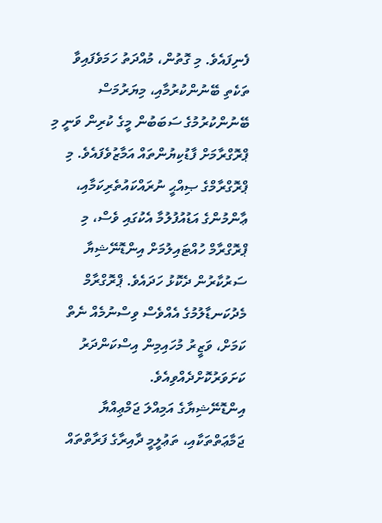ފެނިފައެވެ. މި ގޮތުން، މުއްދަތު ހަމަވެފައިވާ ތަކެތި ބޭނުންކުރުމާއި، މިޔަރުމަސް ބޭނުންކުރުމުގެ ސަބަބުން މީގެ ކުރިން ވަނީ މި ޕްރޮގްރާމަށް ފާޑުކިޔުންތައް އަމާޒުވެފައެވެ. މި ޕްރޮގްރާމްގެ ޞިއްޙީ ނުރައްކައުތެރިކަމާއި، ޢާންމުންގެ އަޑުއުފުލުމާ އެކުގައި ވެސް، މި ޕްރޮގްރާމް ހުއްޓައިލުމަށް އިންޑޮނޭޝިޔާ ސަރުކާރުން ދެކޮޅު ހަދައެވެ. ޕްރޮގްރާމް މެދުކަނޑާލުމުގެ އެއްވެސް ވިސްނުމެއް ނެތް ކަމަށް، ވަޒީރު މުހައިމިން އިސްކަންދަރު ކަށަވަރުކޮށްދެއްވިއެވެ.
އިންޑޮނޭޝިޔާގެ އަމިއްލަ ޖަމްޢިއްޔާ ޖަމާޢަތްތަކާއި، ތަޢުލީމީ ދާއިރާގެ ފަރާތްތައް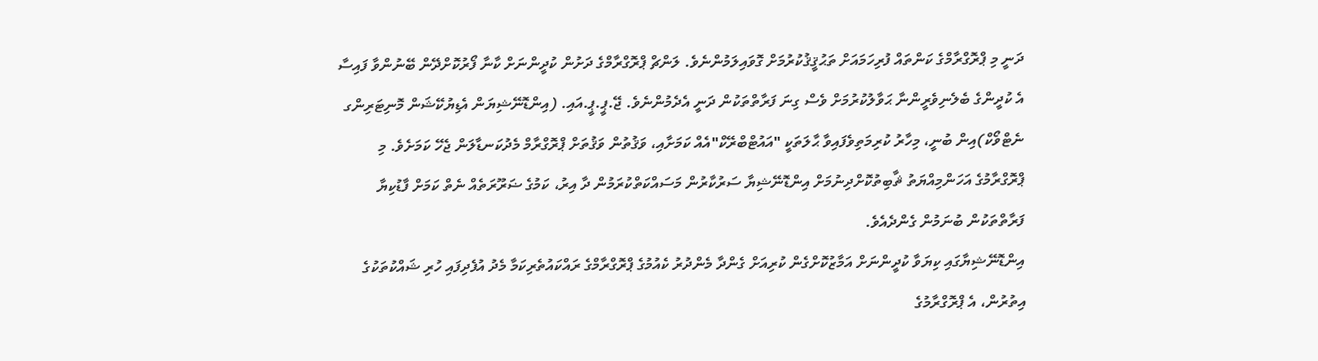ދަނީ މި ޕްރޮގްރާމްގެ ކަންތައް ފުރިހަމައަށް ތަޙުޤީޤުކުރުމަށް ގޮވައިލަމުންނެވެ. ލަންޗް ޕްރޮގްރާމްގެ ދަށުން ކުދީންނަށް ކާނާ ފޯރުކޮށްދޭން ބޭނުންވާ ފައިސާ އެ ކުދީންގެ ބެލެނިވެރީންނާ ޙަވާލުކުރުމަށް ވެސް ގިނަ ފަރާތްތަކުން ދަނީ އެދެމުންނެވެ. ޖޭ.ޕީ.ޕީ.އައި. (އިންޑޮނޭޝިޔަން އެޑިޔުކޭޝަން މޮނިޓަރިންގ ނެޓްވޯކް)އިން ބުނީ، މިހާރު ކުރިމަތިވެފައިވާ ޙާލަތަކީ "އައުޓްބްރޭކް"އެއް ކަމަށާއި، ވަޤުތުން ވަޤުތަށް ޕްރޮގްރާމް މެދުކަނޑާލަން ޖެހޭ ކަމަށެވެ. މި ޕްރޮގްރާމުގެ އަހަންމިއްޔަތު ޘާބިތުކޮށްދިނުމަށް އިންޑޮނޭޝިޔާ ސަރުކާރުން މަސައްކަތްކުރަމުން ދާ އިރު، ކަމުގެ ޟަރޫރަތެއް ނެތް ކަމަށް ފާޑުކިޔާ ފަރާތްތަކުން ބުނަމުން ގެންދެއެވެ.
އިންޑޮނޭޝިޔާގައި ކިޔަވާ ކުދީންނަށް އަމާޒުކޮށްގެން ކުރިއަށް ގެންދާ މެންދުރު ކެއުމުގެ ޕްރޮގްރާމްގެ ރައްކައުތެރިކަމާ މެދު އުފެދިފައި ހުރި ޝައްކުތަކުގެ އިތުރުން، އެ ޕްރޮގްރާމުގެ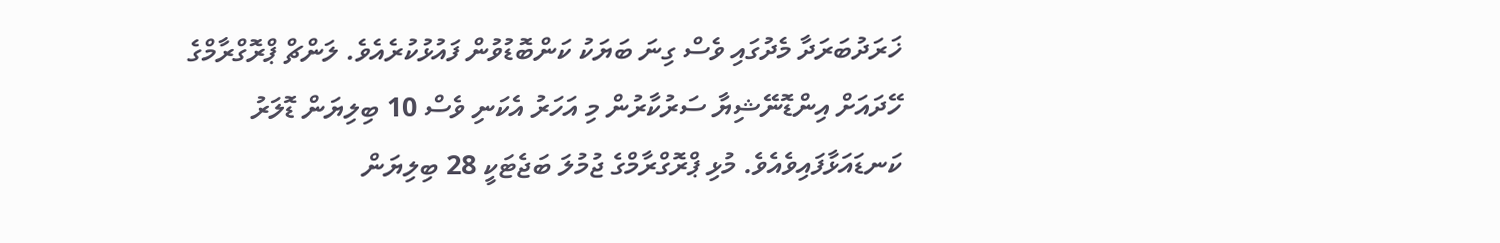ޚަރަދުބަރަދާ މެދުގައި ވެސް ގިނަ ބަޔަކު ކަންބޮޑުވުން ފައުޅުކުރެއެވެ. ލަންޗް ޕްރޮގްރާމްގެ ހޭދައަށް އިންޑޮނޭޝިޔާ ސަރުކާރުން މި އަހަރު އެކަނި ވެސް 10 ބިލިޔަން ޑޮލަރު ކަނޑައަޅާފައިވެއެވެ. މުޅި ޕްރޮގްރާމްގެ ޖުމުލަ ބަޖެޓަކީ 28 ބިލިޔަން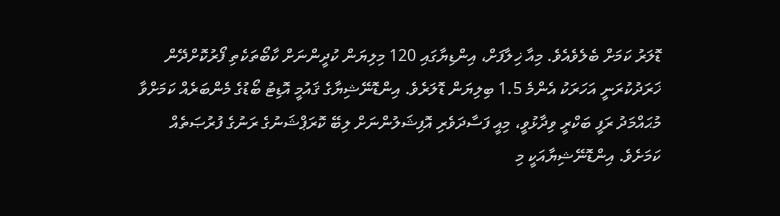ޑޮލަރު ކަމަށް ބެލެވެއެވެ. މިއާ ޚިލާފަށް، އިންޑިޔާގައި 120 މިލިޔަން ކުދީންނަށް ކާބޯތަކެތި ފޯރުކޮށްދޭން ޚަރަދުކުރަނީ އަހަރަކު އެންމެ 1.5 ބިލިޔަން ޑޮލަރެވެ. އިންޑޮނޭޝިޔާގެ ޤައުމީ އޮޑިޓު ބޯޑުގެ މެންބަރެއް ކަމަށްވާ މުޙައްމަދު ރަފީ ބަކްރީ ވިދާޅުވީ، މިއީ ފަސާދަވެރި އޮފިޝަލުންނަށް ލިބޭ ކޮރަޕްޝަނުގެ ރަނުގެ ފުރުޞަތެއް ކަމަށެވެ. އިންޑޮނޭޝިޔާއަކީ މި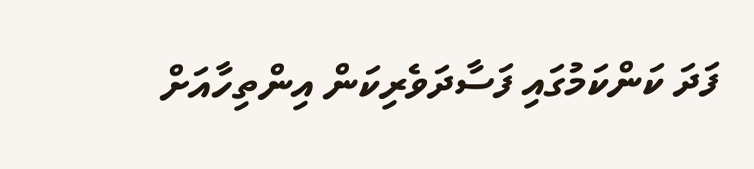ފަދަ ކަންކަމުގައި ފަސާދަވެރިކަން އިންތިހާއަށް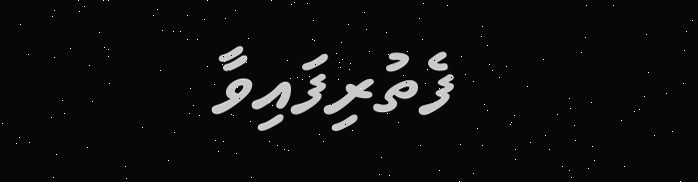ފެތުރިފައިވާ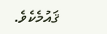ޤައުމެކެވެ.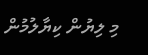މި ލިޔުން ކިޔާލުމުން